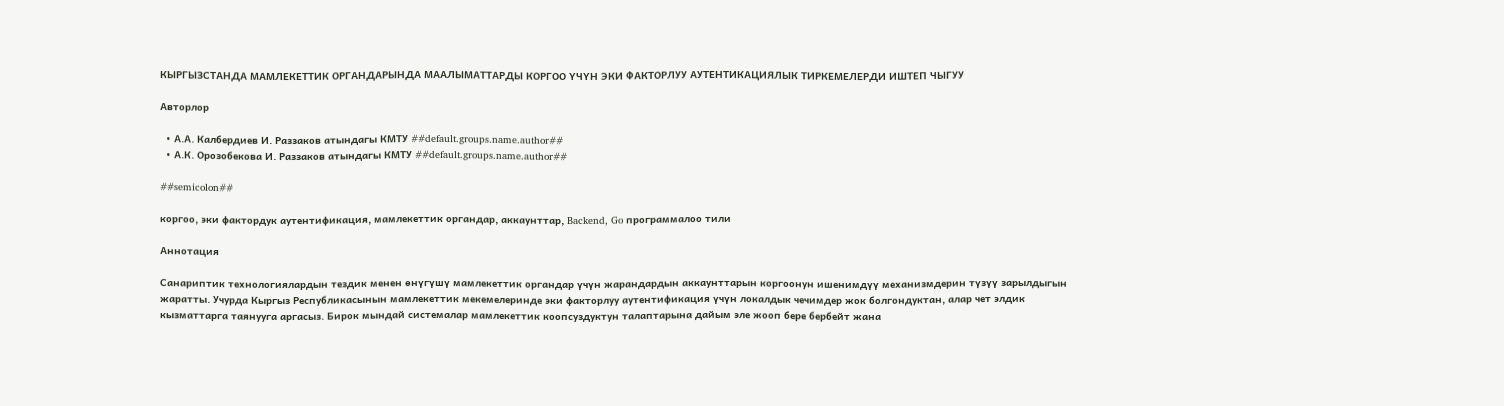КЫРГЫЗСТАНДА МАМЛЕКЕТТИК ОРГАНДАРЫНДА МААЛЫМАТТАРДЫ КОРГОО ҮЧҮН ЭКИ ФАКТОРЛУУ АУТЕНТИКАЦИЯЛЫК ТИРКЕМЕЛЕРДИ ИШТЕП ЧЫГУУ

Авторлор

  • А.А. Калбердиев И. Раззаков атындагы КМТУ ##default.groups.name.author##
  • А.К. Орозобекова И. Раззаков атындагы КМТУ ##default.groups.name.author##

##semicolon##

коргоо, эки фактордук аутентификация, мамлекеттик органдар, аккаунттар, Backend, Go программалоо тили

Аннотация

Санариптик технологиялардын тездик менен өнүгүшү мамлекеттик органдар үчүн жарандардын аккаунттарын коргоонун ишенимдүү механизмдерин түзүү зарылдыгын жаратты. Учурда Кыргыз Республикасынын мамлекеттик мекемелеринде эки факторлуу аутентификация үчүн локалдык чечимдер жок болгондуктан, алар чет элдик кызматтарга таянууга аргасыз. Бирок мындай системалар мамлекеттик коопсуздуктун талаптарына дайым эле жооп бере бербейт жана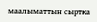маалыматтын сыртка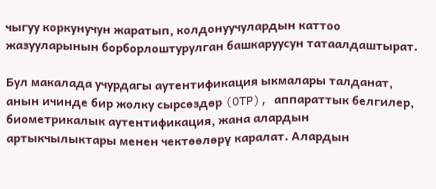чыгуу коркунучун жаратып, колдонуучулардын каттоо жазууларынын борборлоштурулган башкаруусун татаалдаштырат.

Бул макалада учурдагы аутентификация ыкмалары талданат, анын ичинде бир жолку сырсөздөр (OTP), аппараттык белгилер, биометрикалык аутентификация, жана алардын артыкчылыктары менен чектөөлөрү каралат. Алардын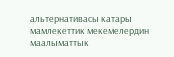альтернативасы катары мамлекеттик мекемелердин маалыматтык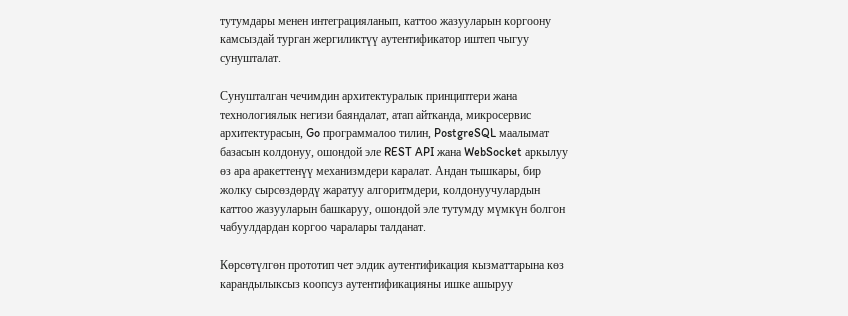тутумдары менен интеграцияланып, каттоо жазууларын коргоону камсыздай турган жергиликтүү аутентификатор иштеп чыгуу сунушталат.

Сунушталган чечимдин архитектуралык принциптери жана технологиялык негизи баяндалат, атап айтканда, микросервис архитектурасын, Go программалоо тилин, PostgreSQL маалымат базасын колдонуу, ошондой эле REST API жана WebSocket аркылуу өз ара аракеттенүү механизмдери каралат. Андан тышкары, бир жолку сырсөздөрдү жаратуу алгоритмдери, колдонуучулардын каттоо жазууларын башкаруу, ошондой эле тутумду мүмкүн болгон чабуулдардан коргоо чаралары талданат.

Көрсөтүлгөн прототип чет элдик аутентификация кызматтарына көз карандылыксыз коопсуз аутентификацияны ишке ашыруу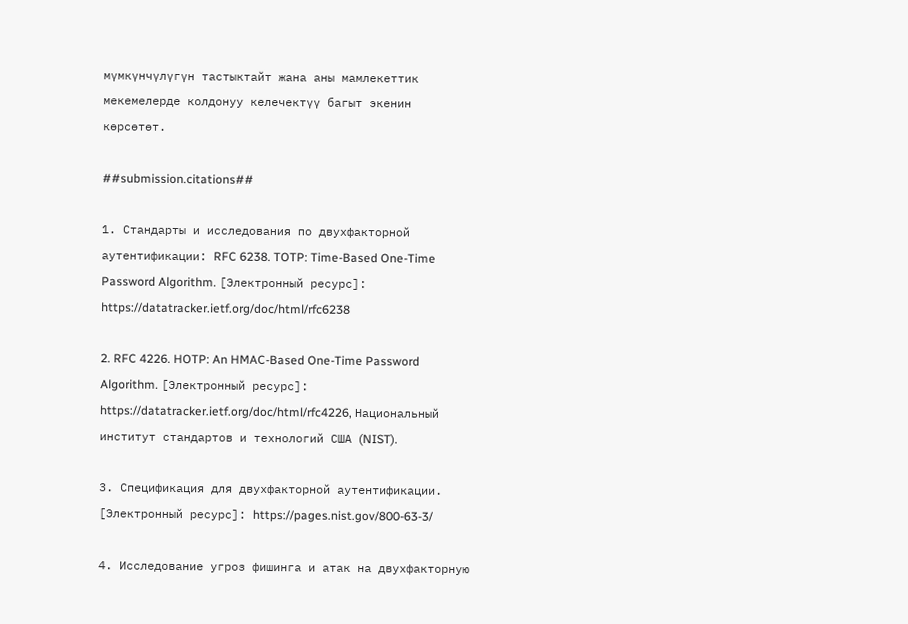мүмкүнчүлүгүн тастыктайт жана аны мамлекеттик мекемелерде колдонуу келечектүү багыт экенин көрсөтөт.

##submission.citations##

1. Стандарты и исследования по двухфакторной аутентификации: RFC 6238. TOTP: Time-Based One-Time Password Algorithm. [Электронный ресурс]: https://datatracker.ietf.org/doc/html/rfc6238

2. RFC 4226. HOTP: An HMAC-Based One-Time Password Algorithm. [Электронный ресурс]: https://datatracker.ietf.org/doc/html/rfc4226, Национальный институт стандартов и технологий США (NIST).

3. Спецификация для двухфакторной аутентификации. [Электронный ресурс]: https://pages.nist.gov/800-63-3/

4. Исследование угроз фишинга и атак на двухфакторную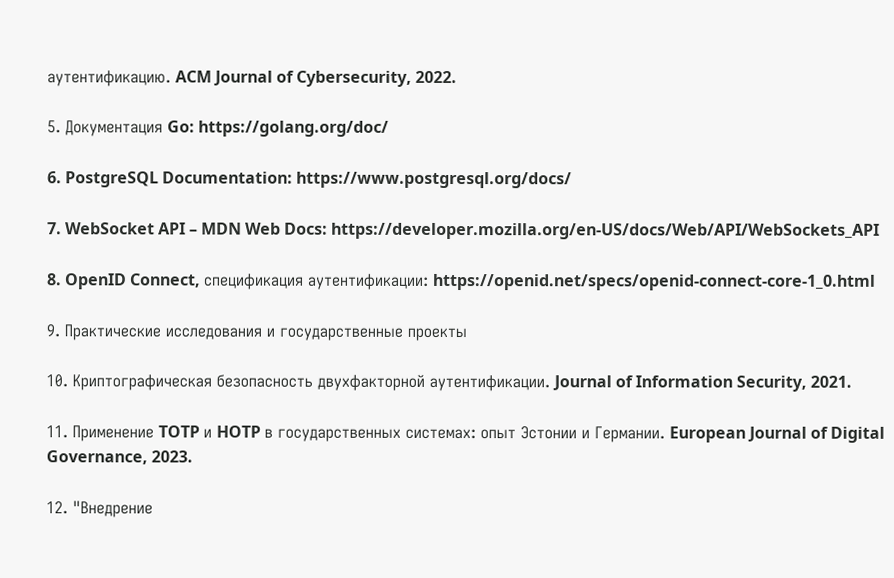аутентификацию. ACM Journal of Cybersecurity, 2022.

5. Документация Go: https://golang.org/doc/

6. PostgreSQL Documentation: https://www.postgresql.org/docs/

7. WebSocket API – MDN Web Docs: https://developer.mozilla.org/en-US/docs/Web/API/WebSockets_API

8. OpenID Connect, спецификация аутентификации: https://openid.net/specs/openid-connect-core-1_0.html

9. Практические исследования и государственные проекты

10. Криптографическая безопасность двухфакторной аутентификации. Journal of Information Security, 2021.

11. Применение TOTP и HOTP в государственных системах: опыт Эстонии и Германии. European Journal of Digital Governance, 2023.

12. "Внедрение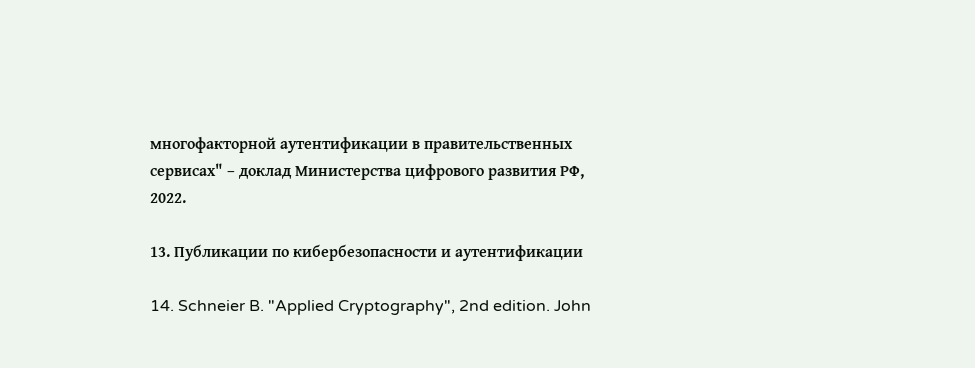многофакторной аутентификации в правительственных сервисах" – доклад Министерства цифрового развития РФ, 2022.

13. Публикации по кибербезопасности и аутентификации

14. Schneier B. "Applied Cryptography", 2nd edition. John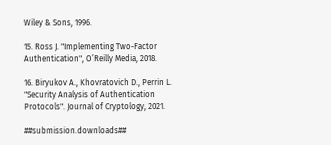Wiley & Sons, 1996.

15. Ross J. "Implementing Two-Factor Authentication", O’Reilly Media, 2018.

16. Biryukov A., Khovratovich D., Perrin L. "Security Analysis of Authentication Protocols". Journal of Cryptology, 2021.

##submission.downloads##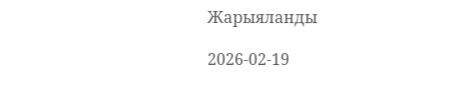Жарыяланды

2026-02-19